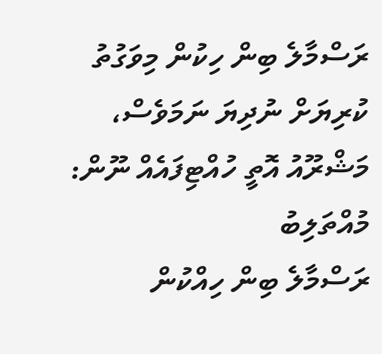ރަސްމާލެ ބިން ހިކުން މިވަގުތު ކުރިޔަށް ނުދިޔަ ނަމަވެސް، މަޝްރޫއު އޮތީ ހުއްޓިފައެއް ނޫން: މުއްތަލިބު
ރަސްމާލެ ބިން ހިއްކުން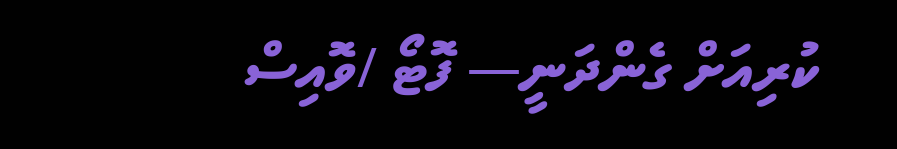ކުރިއަށް ގެންދަނީ— ފޮޓޯ /ވޮއިސް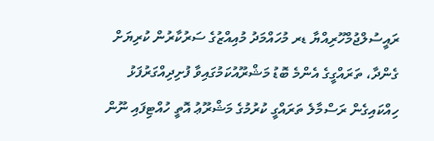ރައީސުލްޖުމްހޫރިއްޔާ ޑރ މުހައްމަދު މުއިއްޒުގެ ސަރުކާރުން ކުރިޔަށް ގެންދާ، ތަރައްގީގެ އެންމެ ބޮޑު މަޝްރޫއުކަމުގައިވާ ފުށިދިއްގަރުފަޅު ހިއްކައިގެން ރަސްމާލެ ތަރައްގީ ކުރުމުގެ މަޝްރޫޢު އޮތީ ހުއްޓިފައި ނޫން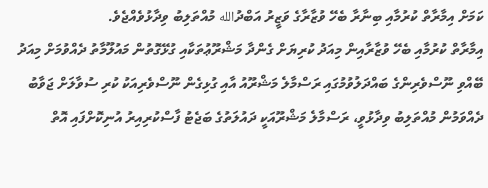ކަމަށް އިމާރާތް ކުރުމާއި ބިނާރާ ބެހޭ ވުޒާރާގެ ވަޒީރު އަބްދުالله މުއްތަލިބު ވިދާޅުވެއްޖެވެ.
އިމާރާތް ކުރުމާއި ބެހޭ ވުޒާރާއިން މިއަދު ކުރިޔަށް ގެންދާ މަޝްރޫޢުތަކާއި ގުޅޭގޮތުން މައުލޫމާތު ދެއްވުމަށް މިއަދު ބޭއްވި ނޫސްވެރިންގެ ބައްދަލުވުމުގައި ރަސްމާލެ މަޝްރޫއު އާއި ގުޅިގެން ނޫސްވެރިއަކު ކުރި ސުވާލަށް ޖަވާބު ދެއްވަމުން މުއްތަލިބު ވިދާޅުވީ، ރަސްމާލެ މަޝްރޫއަކީ ދައުލަތުގެ ބަޖެޓު ފާސްކުރިއިރު އުނިކޮށްފައި އޮތް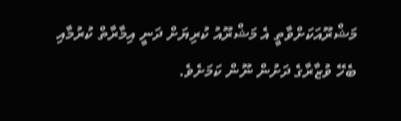މަޝްރޫއަކަށްވާތީ އެ މަޝްރޫއު ކުރިޔަށް ދަނީ އިމާރާތް ކުރުމާއި ބެހޭ ވުޒާރާގެ ދަށުން ނޫން ކަމަށެވެ.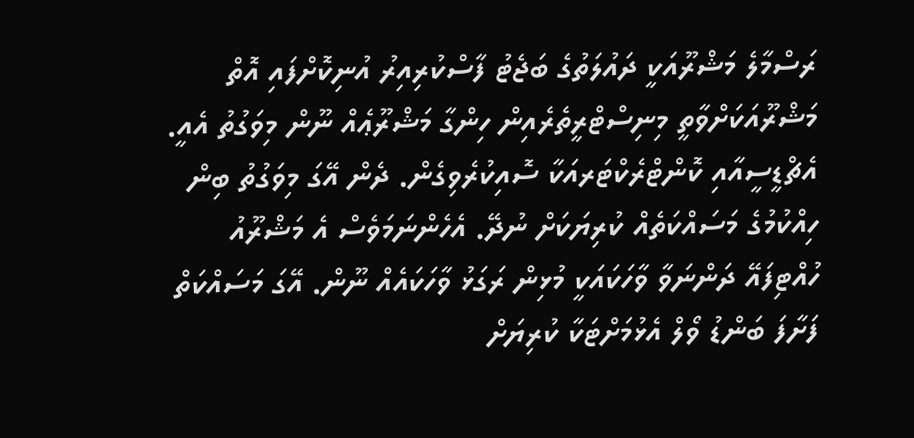ރަސްމާލެ މަޝްރޫއަކީ ދައުލަތުގެ ބަޖެޓު ފާސްކުރިއިރު އުނިކޮށްފައި އޮތް މަޝްރޫއަކަށްވާތީ މިނިސްޓްރީތެރެއިން ހިންގާ މަޝްރޫޢެއް ނޫން މިވަގުތު އެއީ. އެޗްޑީސީއާއި ކޮންޓްރެކްޓަރއަކާ ސޮއިކުރެވިގެން. ދެން އޭގަ މިވަގުތު ބިން ހިއްކުމުގެ މަސައްކަތެއް ކުރިޔަކަށް ނުދޭ. އެހެންނަމަވެސް އެ މަޝްރޫއު ހުއްޓިފައޭ ދަންނަވާ ވާހަކައަކީ މުޅިން ރަގަޅު ވާހަކައެއް ނޫން. އޭގަ މަސައްކަތް ފަށާފަ ބަންޑު ވޯލް އެޅުމަށްޓަކާ ކުރިޔަށް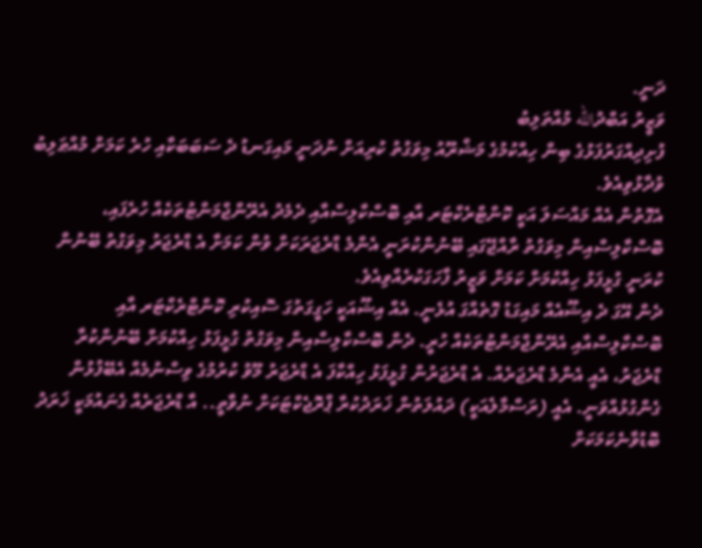ދަނީ.
ވަޒީރު އަބްދުالله މުއްތަލިބު
ފުށިދިއްގަރުފަޅުގެ ބިން ހިއްކުމުގެ މަޝްރޫއު މިވަގުތު ކުރިއަށް ނުދަނީ މައިގަނޑު ދެ ސަބަބަކާއި ހުރެ ކަމަށް މުއްޠަލިބު ވުދާޅުވިއެވެ.
އެގޮތުން އެއް މައްސަލަ އަކީ ކޮންޓްރެކްޓަރ އާއި ބޮސްކާލިސްއާއި ދެމެދު އެރޭންޖްމަންޓުތަކެއް ހުރެފައި، ބޮސްކާލިސްއިން މިވަގުތު ރާއްޖޭގައި ބޭނުންކުރަނީ އެންމެ ޑްރެޖަރަކަށް ވުން ކަމަށާ އެ ޑްރެޖަރު މިވަގުތު ބޭނުން ކުރަނީ ގުޅީފަޅު ހިއްކުމަށް ކަމަށް ވަޒީރު ފާހަގަކުރެއްވިއެވެ.
ދެން އޭގަ ދެ އިޝޫއެއް މައިގަޑު ގޮތެއްގަ އުޅެނީ. އެއް އިޝޫއަކީ ހަގީގަތުގަ ސޮއިކުރި ކޮންޓްރެކްޓަރ އާއި ބޮސްކާލިސްއާއި އެރޭންޖްމަންޓުތަކެއް ހުރީ. ދެން ބޮސްކާލިސްއިން މިވަގުތު ގުޅީފަޅު ހިއްކުމަށް ބޭނުންކުރާ ޑްރެޖަރު، އެއީ އެންމެ ޑްރެޖަރެއް. އެ ޑްރެޖަރުން ގުޅީފަޅު ހިއްކާފަ އެ ޑްރެޖަރު މޫވު ކުރުމުގެ ވިސްނުމެއް އެބޭފުޅުން ގެންގުޅުއްވަނީ. އެއީ (ރަސްމާލެއަކީ) ދައުލަތުން ޚަރަދުކުރާ ޕްރޮޖެކްޓަކަށް ނުވާތީ.. އާ ޑްރެޖަރެއް ގެނައުމަކީ ޚަރަދު ބޮޑުވާނެކަމަކަށް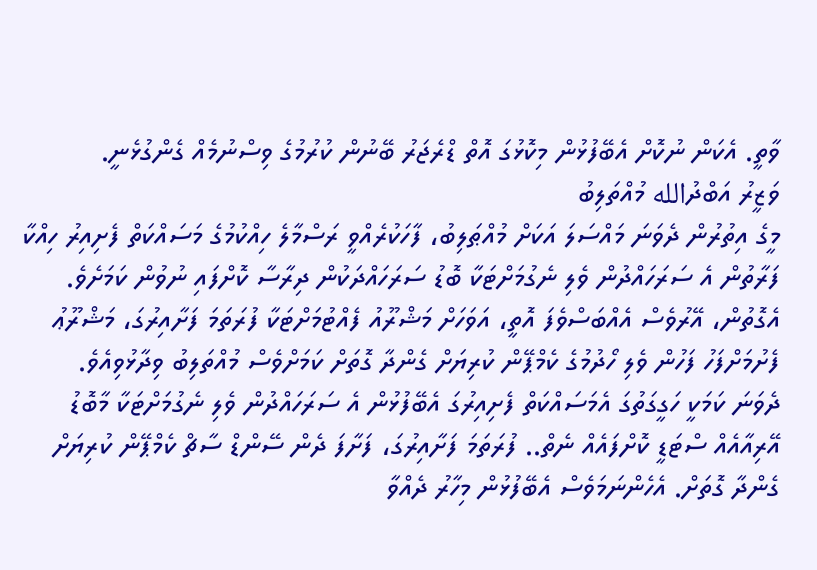ވާތީ. އެކަން ނުކޮށް އެބޭފުޅުން މިކޮޅުގަ އޮތް ޑްރެޖަރު ބޭނުން ކުރުމުގެ ވިސްނުމެއް ގެންގުޅެނީ.
ވަޒީރު އަބްދުالله މުއްތަލިބު
މީގެ އިތުރުން ދެވަނަ މައްސަލަ އަކަށް މުއްޠަލިބު، ފާހަކުރެއްވީ ރަސްމާލެ ހިއްކުމުގެ މަސައްކަތް ފެށިއިރު ހިއްކާ ފަރާތުން އެ ސަރަހައްދުން ވެލި ނެގުމަށްޓަކާ ބޮޑު ސަރަހައްދަކުން ދިރާސާ ކޮށްފައި ނުވުން ކަމަށެވެ. އެގޮތުން، އޭރުވެސް އެއްބަސްވެފަ އޮތީ، އަވަހަށް މަޝްރޫއު ފެއްޓުމަށްޓަކާ ފުރަތަމަ ފަށާއިރުގަ، މަޝްރޫޢު ފެށުމަށްފަހު ފަހުން ވެލި ހޯދުމުގެ ކެމްޕޭން ކުރިޔަށް ގެންދާ ގޮތަށް ކަމަށްވެސް މުއްތަލިބު ވިދާޅުވިއެވެ.
ދެވަނަ ކަމަކީ ހަގީގަތުގަ އެމަސައްކަތް ފެށިއިރުގަ އެބޭފުޅުން އެ ސަރަހައްދުން ވެލި ނެގުމަށްޓަކާ މާބޮޑު އޭރިއާއެއް ސްޓަޑީ ކޮށްފައެއް ނެތް.. ފުރަތަމަ ފަށާއިރުގަ، ފަށާފަ ދެން ސޭންޑް ސާޗް ކެމްޕޭން ކުރިޔަށް ގެންދާ ގޮތަށް. އެހެންނަމަވެސް އެބޭފުޅުން މިހާރު ދެއްވާ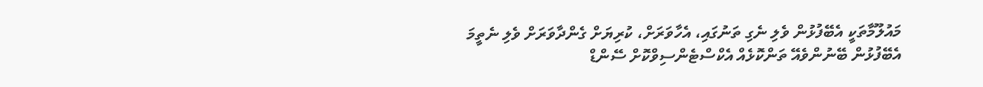މައުލޫމާތަކީ އެބޭފުޅުން ވެލި ނެގި ތަނުގައި، އެހާވަރަށް، ކުރިޔަށް ގެންދާވަރަށް ވެލި ނެތީމަ އެބޭފުޅުން ބޭނުންވެއޭ ތަންކޮޅެއް އެކްސްޓެންސިވްކޮށް ސޭންޑް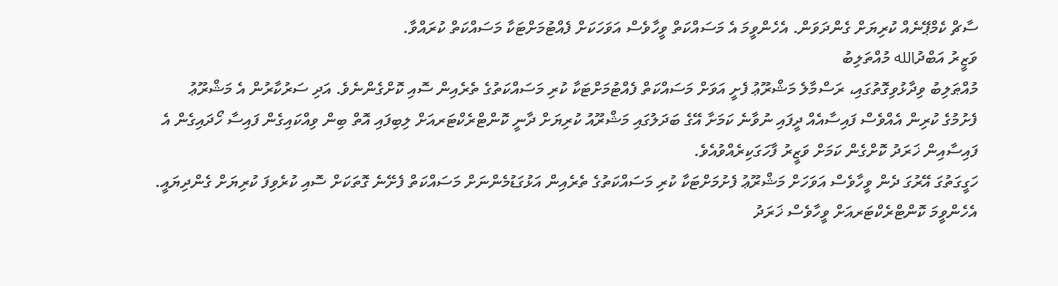ސާޗް ކެމްޕޭނެއް ކުރިޔަށް ގެންދަވަން. އެހެންވީމަ އެ މަސައްކަތް ވީހާވެސް އަވަހަކަށް ފެއްޓުމަށްޓަކާ މަސައްކަތް ކުރައްވާ.
ވަޒީރު އަބްދުالله މުއްތަލިބު
މުއްޠަލިބު ވިދާޅުވިގޮތުގައި، ރަސްމާލެ މަޝްރޫޢު ފެށީ އަވަށް މަސައްކަތް ފެއްޓުމަށްޓަކާ ކުރި މަސައްކަތުގެ ތެރެއިން ސޮއި ކޮށްގެންނެވެ. އަދި ސަރުކާރުން އެ މަޝްރޫޢު ފެށުމުގެ ކުރިން އެއްވެސް ފައިސާއެއް ދީފައި ނުވާނެ ކަމަށާ އޭގެ ބަދަލުގައި މަޝްރޫއު ކުރިޔަށް ދާނީ ކޮންޓްރެކްޓަރއަށް ލިބިފައި އޮތް ބިން ވިއްކައިގެން ފައިސާ ހޯދައިގެން އެ ފައިސާއިން ޚަރަދު ކޮށްގެން ކަމަށް ވަޒީރު ފާހަގަކިރެއްވުއެވެ.
ހަގީގަތުގަ އޭރުގަ ދެން ވީހާވެސް އަވަހަށް މަޝްރޫޢު ފެށުމަށްޓަކާ ކުރި މަސައްކަތުގެ ތެރެއިން އަޅުގަޑުމެންނަށް މަސައްކަތް ފެށޭނެ ގޮތަކަށް ސޮއި ކުރެވިފަ ކުރިޔަށް ގެންދިޔައީ. އެހެންވީމަ ކޮންޓްރެކްޓަރއަށް ވީހާވެސް ޚަރަދު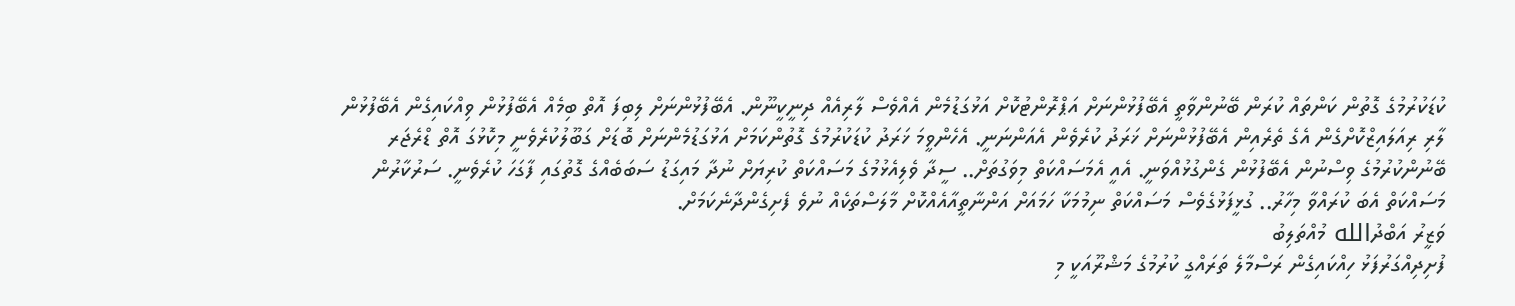ކުޑަކުރުމުގެ ގޮތުން ކަންތައް ކުރަން ބޭނުންވާތީ އެބޭފުޅުންނަށް އަޕްރޮންޓުކޮށް އަޅުގަޑުމެން އެއްވެސް ލާރިއެއް ދިނީކީނޫން. އެބޭފުޅުންނަށް ލިބިފަ އޮތް ބިމެއް އެބޭފުޅުން ވިއްކައިގެން އެބޭފުޅުން ލާރި ރިއަލައިޒްކޮށްގެން އެގެ ތެރެއިން އެބޭފުޅުންނަށް ޚަރަދު ކުރެވެން އެއަންނަނީ. އެހެންވީމަ ޚަރަދު ކުޑަކުރުމުގެ ގޮތުންކަމަށް އަޅުގަޑުމެންނަށް ބޮޑަށް ގަބޫލުކުރެވެނީ މިކޮޅުގަ އޮތް ޑްރެޖަރ ބޭނުންކުރުމުގެ ވިސްނުން އެބޭފުޅުން ގެންގުޅުއްވަނީ. އެއީ އެމަސައްކަތް މިވަގުތަށް.. ސީދާ ވެލިއެޅުމުގެ މަސައްކަތް ކުރިޔަށް ނުދާ މައިގަޑު ސަބަބެއްގެ ގޮތުގައި ފާގަހަ ކުރެވެނީ. ސަރުކާރުން މަސައްކަތް އެބަ ކުރައްވާ މިހާރު.. ގުޅީފަޅުގެވެސް މަސައްކަތް ނިމުމަކާ ހަމައަށް އަންނާތީއާއެއްކޮށް މާލަސްތަކެއް ނުވެ ފެށިގެންދާނެކަމަށް.
ވަޒީރު އަބްދުالله މުއްތަލިބު
ފުށިދިއްގަރުފަޅު ހިއްކައިގެން ރަސްމާލެ ތަރައްގީ ކުރުމުގެ މަޝްރޫއަކީ މި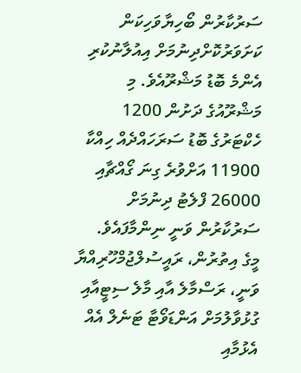ސަރުކާރުން ބޯހިޔާވަހިކަން ކަށަވަރުކޮށްދިނުމަށް އިއުލާނުކުރި އެންމެ ބޮޑު މަޝްރޫއެވެ. މި މަޝްރޫއުގެ ދަށުން 1200 ހެކްޓަރުގެ ބޮޑު ސަރަހައްދެއް ހިއްކާ 11900 އަށްވުރެ ގިނަ ގޯއްޗާއި 26000 ފްލެޓު ދިނުމަށް ސަރުކާރުން ވަނީ ނިންމާފައެވެ.
މީގެ އިތުރުން، ރައީސުލްޖުމްހޫރިއްޔާ ވަނީ، ރަސްމާލެ އާއި މާލެ ސިޓީއާއި ގުޅުވާލުމަށް އަންޑަވޯޓާ ޓަނެލް އެއް އެޅުމާއި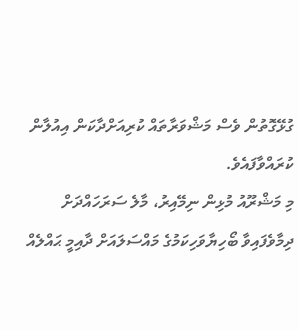ގުޅޭގޮތުން ވެސް މަޝްވަރާތައް ކުރިއަށްދާކަން އިއުލާން ކުރައްވާފައެވެ.
މި މަޝްރޫއު މުޅިން ނިމޭއިރު، މާލެ ސަރަހައްދަށް ދިމާވެފައިވާ ބޯހިޔާވަހިކަމުގެ މައްސަލައަށް ދާއިމީ ޙައްލެއް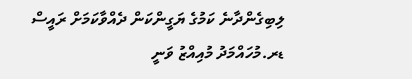ލިބިގެންދާނެ ކަމުގެ ޔަގީންކަން ދެއްވާކަމަށް ރައީސް ޑރ.މުހައްމަދު މުއިއްޒު ވަނީ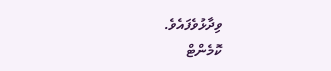ވިދާޅުވެފައެވެ.
ކޮމެންޓް